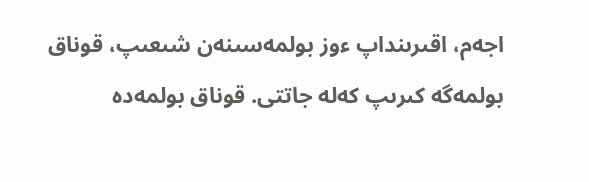اجەم، اقىرىنداپ ءوز بولمەسىنەن شىعىپ، قوناق بولمەگە كىرىپ كەلە جاتتى. قوناق بولمەدە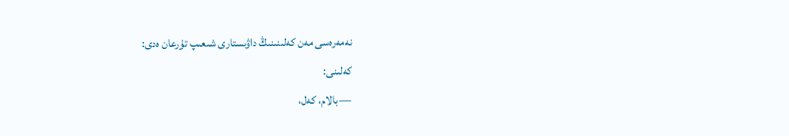نەمەرەسى مەن كەلىنىنىڭ داۋىستارى شىعىپ تۇرعان ەدى:
كەلىنى:
— بالام، كەل،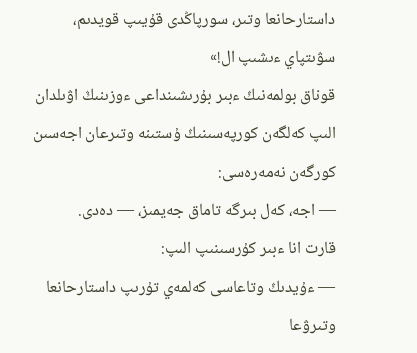داستارحانعا وتىر، سورپاڭدى قۇيىپ قويدىم، سۋىتپاي ءىشىپ ال!»
قوناق بولمەنىڭ ءبىر بۇرىشىنداعى ءوزىنىڭ اۋىلدان الىپ كەلگەن كورپەسىنىڭ ۇستىنە وتىرعان اجەسىن كورگەن نەمەرەسى:
— اجە، كەل بىرگە تاماق جەيمىز، — دەدى.
قارت انا ءبىر كۇرسىنىپ الىپ:
— ءۇيدىڭ وتاعاسى كەلمەي تۇرىپ داستارحانعا وتىرۋعا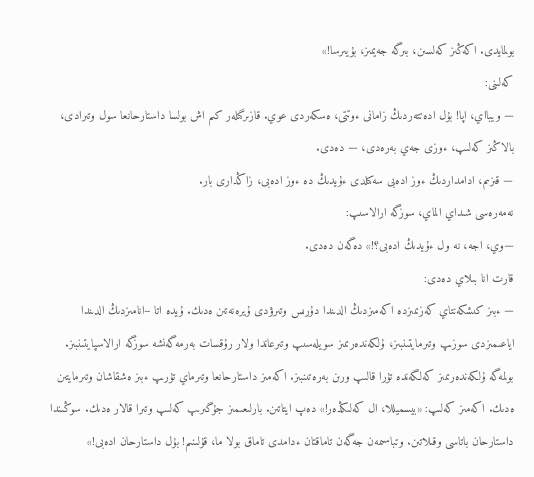بولمايدى. اكەڭىز كەلسىن، بىرگە جەيمىز، بۇيىرسا!»
كەلىنى:
— ويبااي، اپا! بۇل ادەتتەردىڭ زامانى ءوتتى، ەسكەردى عوي. قازىرگىلەر كىم اش بولسا داستارحانعا سول وتىرادى، بالاڭىز كەلىپ، ءوزى جەي بەرەدى، — دەدى.
— قىزىم، ادامداردىڭ ءوز ادەبى سەكىلدى ءۇيدىڭ دە ءوز ادەبى، زاڭدارى بار.
نەمەرەسى شىداي الماي، سوزگە ارالاسىپ:
—وي، اجە، نە ول ءۇيدىڭ ادەبى؟!» دەگەن دەدى.
قارت انا بىلاي دەدى:
— ءبىز كىشكەنتاي كەزىمىزدە اكەمىزدىڭ الدىندا دۇرىس وتىرۋدى ۇيرەنەتىن ەدىك. ۇيدە اتا –انامىزدىڭ الدىندا اياعىمىزدى سوزىپ وتىرمايتىنبىز، ۇلكەندەرىمىز سويلەسىپ وتىرعاندا ولار رۇقسات بەرمەگەنشە سوزگە ارالاسپايتىنبىز. بولمەگە ۇلكەندەرىمىز كەلگەندە تۇرا قالىپ ورىن بەرەتىنبىز. اكەمىز داستارحانعا وتىرماي تۇرىپ ءبىز ەشقاشان وتىرمايتىن ەدىك. اكەمىز كەلىپ: «بيسميللا، ال كەلىڭدەر!» دەپ ايتاتىن. بارلىعىمىز جۇگىرىپ كەلىپ وتىرا قالار ەدىك. سوڭىندا داستارحان باتاسى وقىلاتىن. وتباسىمەن جەگەن تاماقتان ءدامدى تاماق بولا ما، قۇلىنىم! بۇل داستارحان ادەبى!»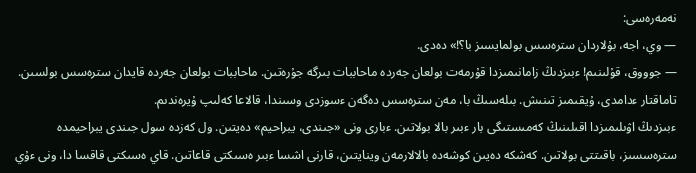نەمەرەسى:
— وي، اجە، بۇلاردان سترەسس بولمايسىز با؟!» دەدى.
— جوووق، قۇلىنىم! ءبىزدىڭ زامانىمىزدا قۇرمەت بولعان جەردە ماحاببات بىرگە جۇرەتىن. ماحاببات بولعان جەردە قايدان سترەسس بولسىن. تاماقتار ءدامدى، ۇيقىمىز تىنىش. بىلەسىڭ با، مەن سترەسس دەگەن ءسوزدى وسىندا، قالاعا كەلىپ ۇيرەندىم.
ءبىزدىڭ اۋىلىمىزدا اقىلىنىڭ كەمىستىگى بار ءبىر بالا بولاتىن. ءبارى ونى «جىندى، يبراحيم» دەيتىن. ول كەزدە سول جىندى يبراحيمدە سترەسسىز، باقىتتى بولاتىن. كەشكە دەيىن كوشەدە بالالارمەن وينايتىن، قارنى اشسا ءبىر ەسىكتى قاعاتىن. قاي ەسىكتى قاقسا دا، ونى ءۇي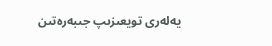يەلەرى تويعىزىپ جىبەرەتىن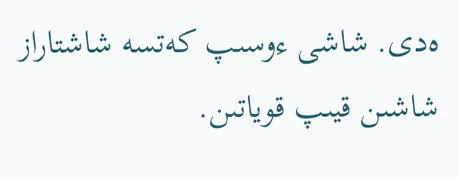ەدى. شاشى ءوسىپ كەتسە شاشتاراز شاشىن قيىپ قوياتىن.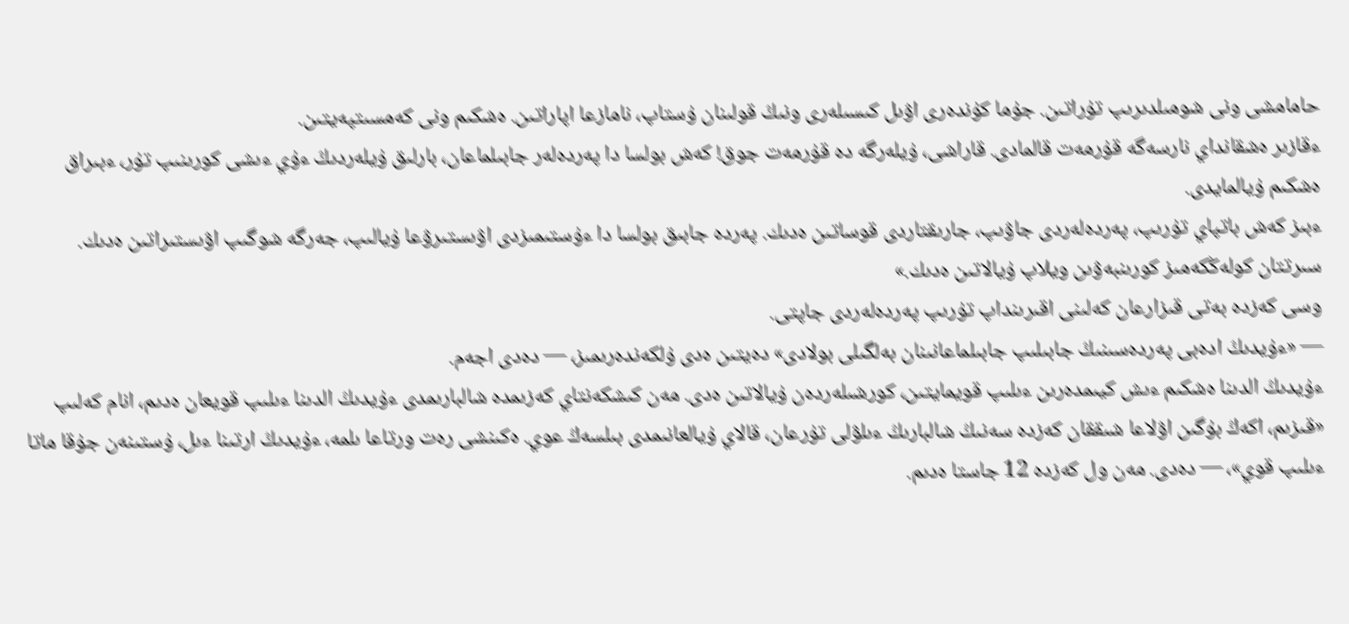حامامشى ونى شومىلدىرىپ تۇراتىن. جۇما كۇندەرى اۋىل كىسىلەرى ونىڭ قولىنان ۇستاپ، نامازعا اپاراتىن. ەشكىم ونى كەمسىتپەيتىن.
ءقازىر ەشقانداي نارسەگە قۇرمەت قالمادى. قاراشى، ۇيلەرگە دە قۇرمەت جوق! كەش بولسا دا پەردەلەر جابىلماعان، بارلىق ۇيلەردىڭ ءۇي ءىشى كورىنىپ تۇر، ءبىراق ەشكىم ۇيالمايدى.
ءبىز كەش باتپاي تۇرىپ، پەردەلەردى جاۋىپ، جارىقتاردى قوساتىن ەدىك. پەردە جابىق بولسا دا ءۇستىمىزدى اۋىستىرۋعا ۇيالىپ، جەرگە شوگىپ اۋىستىراتىن ەدىك. سىرتتان كولەڭكەمىز كورىنبەۋىن ويلاپ ۇيالاتىن ەدىك.»
وسى كەزدە بەتى قىزارعان كەلىنى اقىرىنداپ تۇرىپ پەردەلەردى جاپتى.
— «ءۇيدىڭ ادەبى پەردەسىنىڭ جابىلىپ جابىلماعانىنان بەلگىلى بولادى» دەيتىن ەدى ۇلكەندەرىمىز، — دەدى اجەم.
ءۇيدىڭ الدىنا ەشكىم ءىش كيىمدەرىن ءىلىپ قويمايتىن، كورشىلەردەن ۇيالاتىن ەدى. مەن كىشكەنتاي كەزىمدە شالبارىمدى ءۇيدىڭ الدىنا ءىلىپ قويعان ەدىم، انام كەلىپ «قىزىم، اكەڭ بۇگىن اۋلاعا شىققان كەزدە سەنىڭ شالبارىڭ ءىلۋلى تۇرعان، قالاي ۇيالعانىمدى بىلسەڭ عوي. ەكىنشى رەت ورتاعا ىلمە، ءۇيدىڭ ارتىنا ءىل، ۇستىنەن جۇقا ماتا ءىلىپ قوي»، — دەدى. مەن ول كەزدە 12 جاستا ەدىم.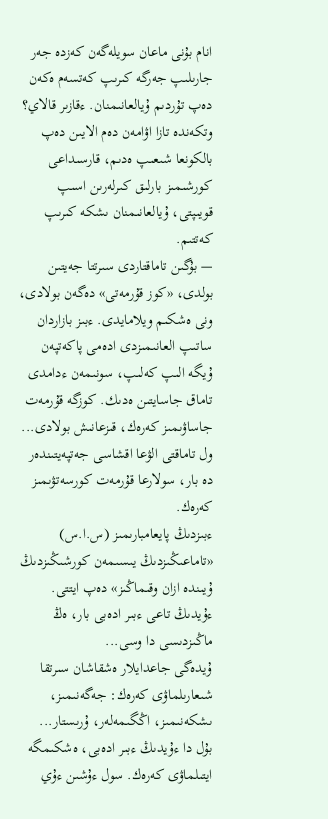انام بۇنى ماعان سويلەگەن كەزدە جەر جارىلىپ جەرگە كىرىپ كەتسەم ەكەن دەپ تۇردىم ۇيالعانىمنان. ءقازىر قالاي؟ وتكەندە تازا اۋامەن دەم الايىن دەپ بالكونعا شىعىپ ەدىم، قارسىداعى كورشىمىز بارلىق كىرلەرىن اسىپ قويىپتى، ۇيالعانىمنان ىشكە كىرىپ كەتتىم.
— بۇگىن تاماقتاردى سىرتتا جەيتىن بولدى، «كوز قۇرمەتى» دەگەن بولادى، ونى ەشكىم ويلامايدى. ءبىز بازاردان ساتىپ العانىمىزدى ادەمى پاكەتپەن ۇيگە الىپ كەلىپ، سونىمەن ءدامدى تاماق جاسايتىن ەدىك. كوزگە قۇرمەت جاساۋىمىز كەرەك، قىزعانىش بولادى... ول تاماقتى الۋعا اقشاسى جەتپەيتىندەر دە بار، سولارعا قۇرمەت كورسەتۋىمىز كەرەك.
ءبىزدىڭ پايعامبارىمىز (س.ا.س) «تاماعىڭىزدىڭ يىسىمەن كورشىڭىزدىڭ ۇيىندە ازان وقىماڭىز» دەپ ايتتى.
ءۇيدىڭ تاعى ءبىر ادەبى بار، ەڭ ماڭىزدىسى دا وسى...
ۇيدەگى جاعدايلار ەشقاشان سىرتقا شىعارىلماۋى كەرەك: جەگەنىمىز، ىشكەنىمىز، اڭگىمەلەر، ۇرىستار...
بۇل دا ءۇيدىڭ ءبىر ادەبى، ەشكىمگە ايتىلماۋى كەرەك. سول ءۇشىن ءۇي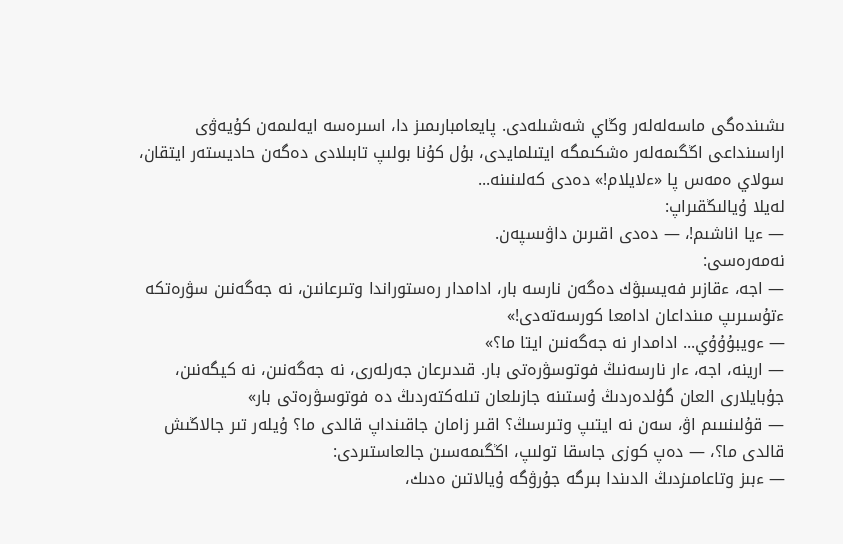ىشىندەگى ماسەلەلەر وڭاي شەشىلەدى. پايعامبارىمىز دا، اسىرەسە ايەلىمەن كۇيەۋى اراسىنداعى اڭگىمەلەر ەشكىمگە ايتىلمايدى، بۇل كۇنا بولىپ تابىلادى دەگەن حاديستەر ايتقان، سولاي ەمەس پا «ءلايلام!» دەدى كەلىنىنە...
لەيلا ۇيالىڭقىراپ:
— ءيا اناشىم!، — دەدى اقىرىن داۋىسپەن.
نەمەرەسى:
— اجە، ءقازىر فەيسبۋك دەگەن نارسە بار، ادامدار رەستوراندا وتىرعانىن، نە جەگەنىن سۋرەتكە ءتۇسىرىپ مىنداعان ادامعا كورسەتەدى!»
— ءويبۇۇۇي... ادامدار نە جەگەنىن ايتا ما؟»
— ارينە، اجە، ءار نارسەنىڭ فوتوسۋرەتى بار. قىدىرعان جەرلەرى، نە جەگەنىن، نە كيگەنىن، جۇبايلارى العان گۇلدەردىڭ ۇستىنە جازىلعان تىلەكتەردىڭ دە فوتوسۋرەتى بار»
— قۇلىنىىىم اۋ، سەن نە ايتىپ وتىرسىڭ؟ اقىر زامان جاقىنداپ قالدى ما؟ ۇيلەر تىر جالاڭىش قالدى ما؟، — دەپ كوزى جاسقا تولىپ، اڭگىمەسىن جالعاستىردى:
— ءبىز وتاعامىزدىڭ الدىندا بىرگە جۇرۋگە ۇيالاتىن ەدىك،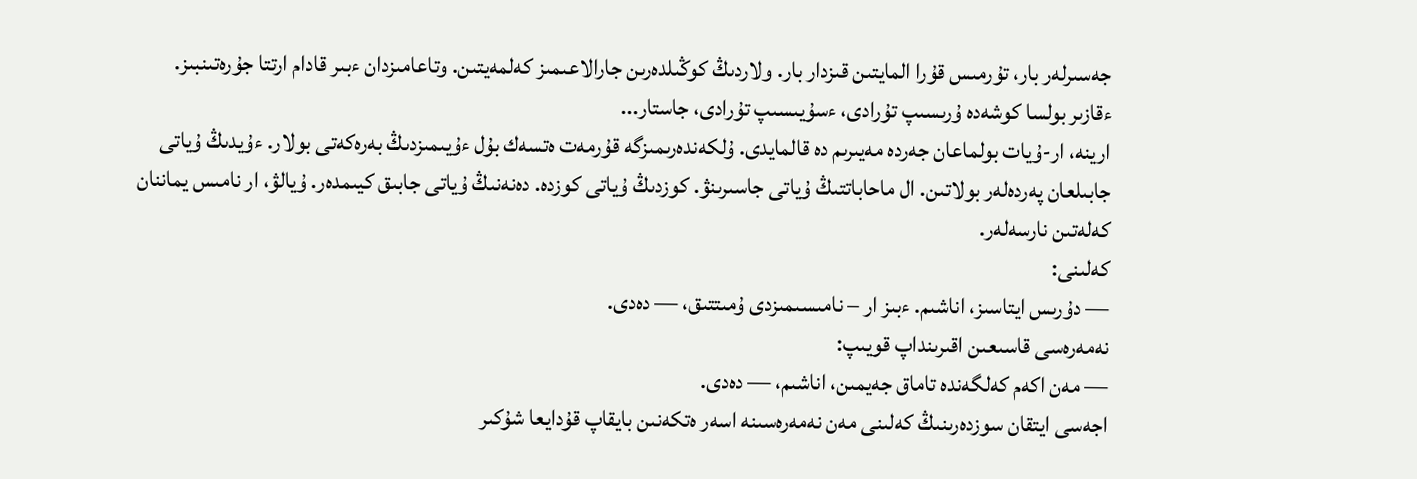جەسىرلەر بار، تۇرمىس قۇرا المايتىن قىزدار بار. ولاردىڭ كوڭىلدەرىن جارالاعىمىز كەلمەيتىن. وتاعامىزدان ءبىر قادام ارتتا جۇرەتىنبىز.
ءقازىر بولسا كوشەدە ۇرىسىپ تۇرادى، ءسۇيىسىپ تۇرادى، جاستار...
ارينە، ار-ۇيات بولماعان جەردە مەيىرىم دە قالمايدى. ۇلكەندەرىمىزگە قۇرمەت ەتسەك بۇل ءۇيىمىزدىڭ بەرەكەتى بولار. ءۇيدىڭ ۇياتى جابىلعان پەردەلەر بولاتىن. ال ماحاباتتىڭ ۇياتى جاسىرىنۋ. كوزدىڭ ۇياتى كوزدە. دەنەنىڭ ۇياتى جابىق كيىمدەر. ۇيالۋ، ار نامىس يماننان كەلەتىن نارسەلەر.
كەلىنى:
— دۇرىس ايتاسىز، اناشىم. ءبىز ار – نامىسىمىزدى ۇمىتتىق، — دەدى.
نەمەرەسى قاسىعىن اقىرىنداپ قويىپ:
— مەن اكەم كەلگەندە تاماق جەيمىن، اناشىم، — دەدى.
اجەسى ايتقان سوزدەرىنىڭ كەلىنى مەن نەمەرەسىنە اسەر ەتكەنىن بايقاپ قۇدايعا شۇكىر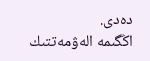دەدى.
اڭگىمە الەۋمەتتىك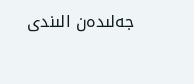جەلىدەن الىندى